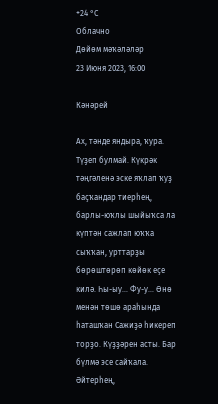+24 °С
Облачно
Дөйөм мәҡәләләр
23 Июня 2023, 16:00

Кәнәрей

Ах, тәнде яндыра, ҡура. Түҙеп булмай. Күкрәк тәңгәленә эске яҡлап ҡуҙ баҫҡандар тиерһең, барлы-юҡлы шыйыҡса ла күптән сажлап юҡҡа сыҡҡан, урттарҙы бөрөштөрөп көйөк еҫе килә. Һы-ыу… Фу-у… Өнө менән төшө араһында һаташҡан Сажиҙә һикереп торҙо. Күҙҙәрен асты. Бар бүлмә эсе сайҡала. Әйтерһең,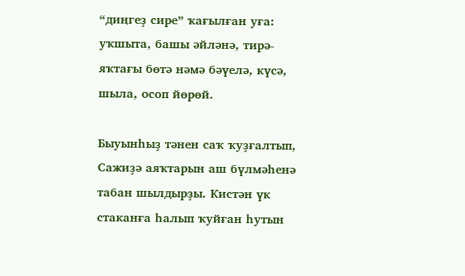“диңгеҙ сире” ҡағылған уға: уҡшыта, башы әйләнә, тирә-яҡтағы бөтә нәмә бәүелә, күсә, шыла, осоп йөрөй.

Быуынһыҙ тәнен саҡ ҡуҙғалтып, Сажиҙә аяҡтарын аш бүлмәһенә табан шылдырҙы. Кистән үк стаканға һалып ҡуйған һутын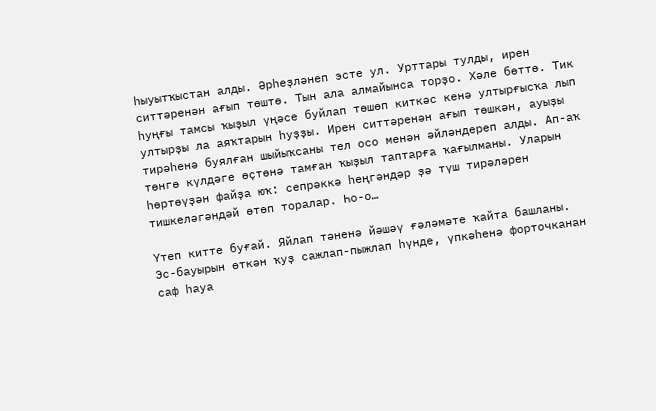һыуытҡыстан алды. Әрһеҙләнеп эсте ул. Урттары тулды, ирен ситтәренән ағып төштө. Тын ала алмайынса торҙо. Хәле бөттө. Тик һуңғы тамсы ҡыҙыл үңәсе буйлап төшөп киткәс кенә ултырғысҡа лып ултырҙы ла аяҡтарын һуҙҙы. Ирен ситтәренән ағып төшкән, ауыҙы тирәһенә буялған шыйыҡсаны тел осо менән әйләндереп алды. Ап-аҡ төнгө күлдәге өҫтөнә тамған ҡыҙыл таптарға ҡағылманы. Уларын һөртөүҙән файҙа юҡ: сепрәккә һеңгәндәр ҙә түш тирәләрен тишкеләгәндәй өтөп торалар. Һо-о…

Үтеп китте буғай. Яйлап тәненә йәшәү ғәләмәте ҡайта башланы. Эс-бауырын өткән ҡуҙ сажлап-пыжлап һүнде, үпкәһенә форточканан саф һауа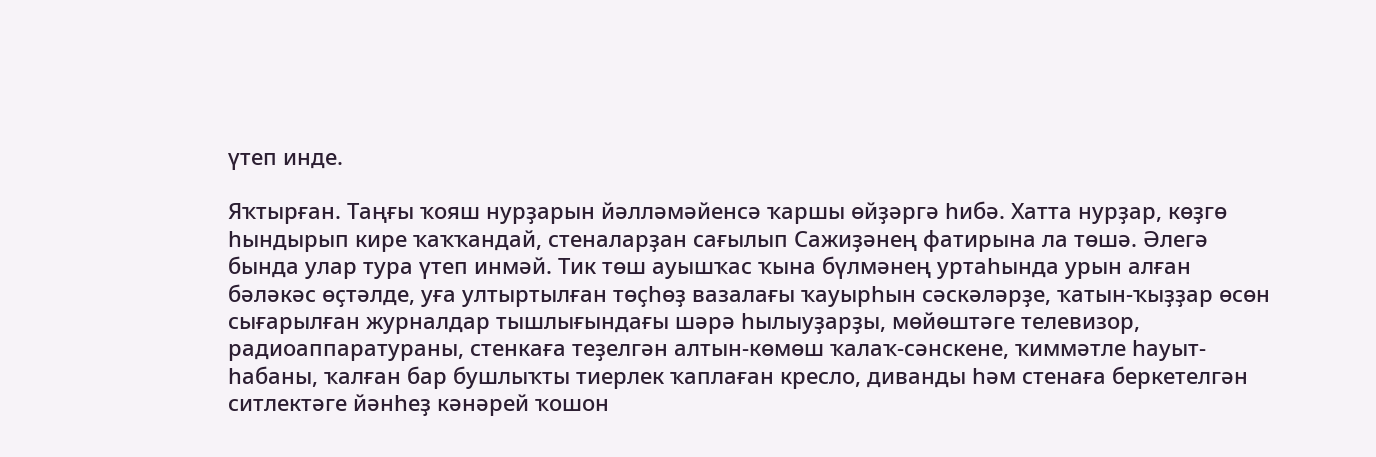үтеп инде.

Яҡтырған. Таңғы ҡояш нурҙарын йәлләмәйенсә ҡаршы өйҙәргә һибә. Хатта нурҙар, көҙгө һындырып кире ҡаҡҡандай, стеналарҙан сағылып Сажиҙәнең фатирына ла төшә. Әлегә бында улар тура үтеп инмәй. Тик төш ауышҡас ҡына бүлмәнең уртаһында урын алған бәләкәс өҫтәлде, уға ултыртылған төҫһөҙ вазалағы ҡауырһын сәскәләрҙе, ҡатын-ҡыҙҙар өсөн сығарылған журналдар тышлығындағы шәрә һылыуҙарҙы, мөйөштәге телевизор, радиоаппаратураны, стенкаға теҙелгән алтын-көмөш ҡалаҡ-сәнскене, ҡиммәтле һауыт-һабаны, ҡалған бар бушлыҡты тиерлек ҡаплаған кресло, диванды һәм стенаға беркетелгән ситлектәге йәнһеҙ кәнәрей ҡошон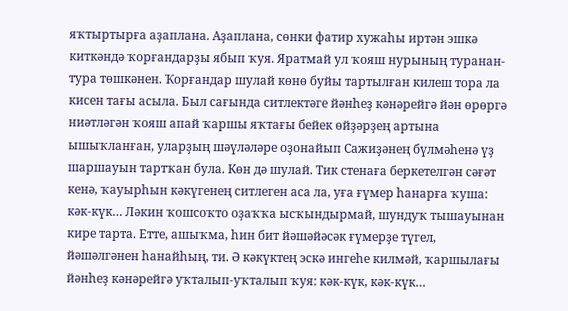яҡтыртырға аҙаплана. Аҙаплана, сөнки фатир хужаһы иртән эшкә киткәндә ҡорғандарҙы ябып ҡуя. Яратмай ул ҡояш нурының туранан-тура төшкәнен. Ҡорғандар шулай көнө буйы тартылған килеш тора ла кисен тағы асыла. Был сағында ситлектәге йәнһеҙ кәнәрейгә йән өрөргә ниәтләгән ҡояш апай ҡаршы яҡтағы бейек өйҙәрҙең артына ышыҡланған, уларҙың шәүләләре оҙонайып Сажиҙәнең бүлмәһенә үҙ шаршауын тартҡан була. Көн дә шулай. Тик стенаға беркетелгән сәғәт кенә, ҡауырһын кәкүгенең ситлеген аса ла, уға ғүмер һанарға ҡуша: кәк-күк… Ләкин ҡошсоҡто оҙаҡҡа ысҡындырмай, шундуҡ тышауынан кире тарта. Етте, ашыҡма, һин бит йәшәйәсәк ғүмерҙе түгел, йәшәлгәнен һанайһың, ти. Ә кәкүктең эскә ингеһе килмәй, ҡаршылағы йәнһеҙ кәнәрейгә уҡталып-уҡталып ҡуя: кәк-күк, кәк-күк…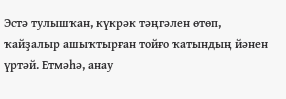Эстә тулышҡан, күкрәк тәңгәлен өтөп, ҡайҙалыр ашыҡтырған тойғо ҡатындың йәнен үртәй. Етмәһә, анау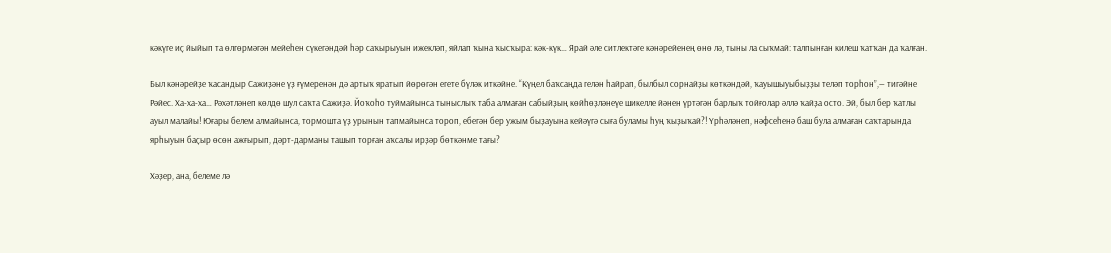кәкүге иҫ йыйып та өлгөрмәгән мейеһен сүкегәндәй һәр саҡырыуын ижекләп, яйлап ҡына ҡысҡыра: кәк-күк… Ярай әле ситлектәге кәнәрейенең өнө лә, тыны ла сыҡмай: талпынған килеш ҡатҡан да ҡалған.

Был кәнәрейҙе ҡасандыр Сажиҙәне үҙ ғүмеренән дә артыҡ яратып йөрөгән егете бүләк иткәйне. “Күңел баҡсаңда гелән һайрап, былбыл сорнайҙы көткәндәй, ҡауышыуыбыҙҙы теләп торһон”,— тигәйне Рәйес. Ха-ха-ха… Рәхәтләнеп көлдө шул саҡта Сажиҙә. Йоҡоһо туймайынса тыныслыҡ таба алмаған сабыйҙың көйһөҙләнеүе шикелле йәнен үртәгән барлыҡ тойғолар әллә ҡайҙа осто. Эй, был бер ҡатлы ауыл малайы! Юғары белем алмайынса, тормошта үҙ урынын тапмайынса тороп, ебегән бер ужым быҙауына кейәүгә сыға буламы һуң ҡыҙыҡай?! Үрһәләнеп, нәфсеһенә баш була алмаған саҡтарында ярһыуын баҫыр өсөн ажғырып, дәрт-дарманы ташып торған аҡсалы ирҙәр бөткәнме тағы?

Хәҙер, ана, белеме лә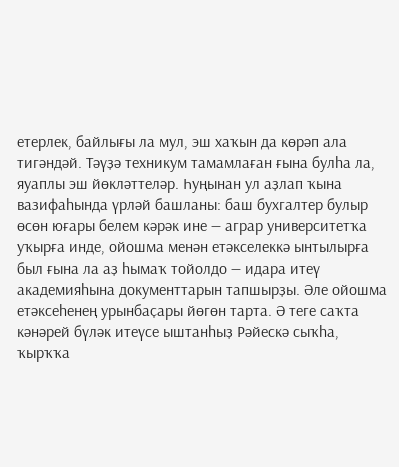етерлек, байлығы ла мул, эш хаҡын да көрәп ала тигәндәй. Тәүҙә техникум тамамлаған ғына булһа ла, яуаплы эш йөкләттеләр. Һуңынан ул аҙлап ҡына вазифаһында үрләй башланы: баш бухгалтер булыр өсөн юғары белем кәрәк ине — аграр университетҡа уҡырға инде, ойошма менән етәкселеккә ынтылырға был ғына ла аҙ һымаҡ тойолдо — идара итеү академияһына документтарын тапшырҙы. Әле ойошма етәксеһенең урынбаҫары йөгөн тарта. Ә теге саҡта кәнәрей бүләк итеүсе ыштанһыҙ Рәйескә сыҡһа, ҡырҡҡа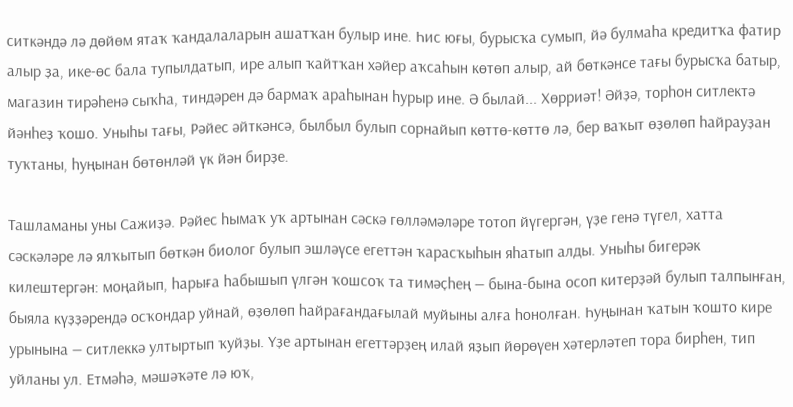ситкәндә лә дөйөм ятаҡ ҡандалаларын ашатҡан булыр ине. Һис юғы, бурысҡа сумып, йә булмаһа кредитҡа фатир алыр ҙа, ике-өс бала тупылдатып, ире алып ҡайтҡан хәйер аҡсаһын көтөп алыр, ай бөткәнсе тағы бурысҡа батыр, магазин тирәһенә сыҡһа, тиндәрен дә бармаҡ араһынан һурыр ине. Ә былай... Хөрриәт! Әйҙә, торһон ситлектә йәнһеҙ ҡошо. Уныһы тағы, Рәйес әйткәнсә, былбыл булып сорнайып көттө-көттө лә, бер ваҡыт өҙөлөп һайрауҙан туҡтаны, һуңынан бөтөнләй үк йән бирҙе.

Ташламаны уны Сажиҙә. Рәйес һымаҡ уҡ артынан сәскә гөлләмәләре тотоп йүгергән, үҙе генә түгел, хатта сәскәләре лә ялҡытып бөткән биолог булып эшләүсе егеттән ҡарасҡыһын яһатып алды. Уныһы бигерәк килештергән: моңайып, һарыға һабышып үлгән ҡошсоҡ та тимәҫһең — бына-бына осоп китерҙәй булып талпынған, быяла күҙҙәрендә осҡондар уйнай, өҙөлөп һайрағандағылай муйыны алға һонолған. Һуңынан ҡатын ҡошто кире урынына — ситлеккә ултыртып ҡуйҙы. Үҙе артынан егеттәрҙең илай яҙып йөрөүен хәтерләтеп тора бирһен, тип уйланы ул. Етмәһә, мәшәҡәте лә юҡ,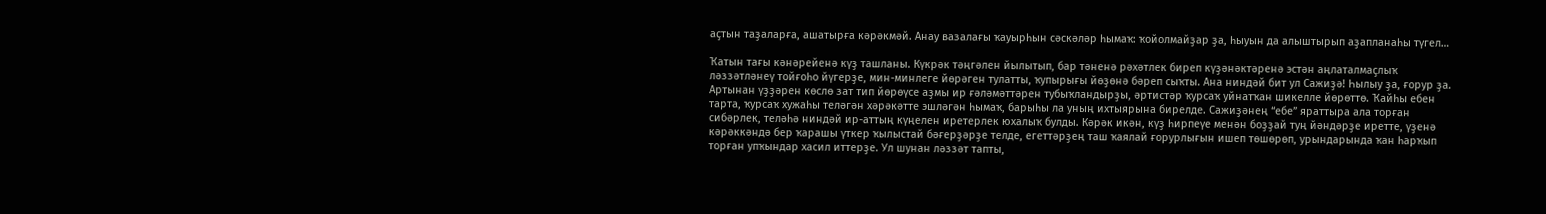аҫтын таҙаларға, ашатырға кәрәкмәй. Анау вазалағы ҡауырһын сәскәләр һымаҡ: ҡойолмайҙар ҙа, һыуын да алыштырып аҙапланаһы түгел…

Ҡатын тағы кәнәрейенә күҙ ташланы. Күкрәк тәңгәлен йылытып, бар тәненә рәхәтлек биреп күҙәнәктәренә эстән аңлаталмаҫлыҡ ләззәтләнеү тойғоһо йүгерҙе, мин-минлеге йөрәген тулатты, ҡупырығы йөҙөнә бәреп сыҡты. Ана ниндәй бит ул Сажиҙә! Һылыу ҙа, ғорур ҙа. Артынан үҙҙәрен көслө зат тип йөрөүсе аҙмы ир ғәләмәттәрен тубыҡландырҙы, әртистәр ҡурсаҡ уйнатҡан шикелле йөрөттө. Ҡайһы ебен тарта, ҡурсаҡ хужаһы теләгән хәрәкәтте эшләгән һымаҡ, барыһы ла уның ихтыярына бирелде. Сажиҙәнең “ебе” яраттыра ала торған сибәрлек, теләһә ниндәй ир-аттың күңелен иретерлек юхалыҡ булды. Кәрәк икән, күҙ һирпеүе менән боҙҙай туң йәндәрҙе иретте, үҙенә кәрәккәндә бер ҡарашы үткер ҡылыстай бәғерҙәрҙе телде, егеттәрҙең таш ҡаялай ғорурлығын ишеп төшөрөп, урындарында ҡан һарҡып торған упҡындар хасил иттерҙе. Ул шунан ләззәт тапты,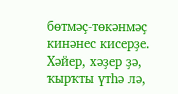бөтмәҫ-төкәнмәҫ кинәнес кисерҙе. Хәйер, хәҙер ҙә, ҡырҡты үтһә лә,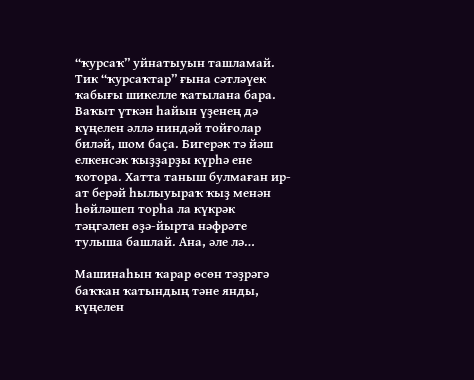“ҡурсаҡ” уйнатыуын ташламай. Тик “ҡурсаҡтар” ғына сәтләүек ҡабығы шикелле ҡатылана бара. Ваҡыт үткән һайын үҙенең дә күңелен әллә ниндәй тойғолар биләй, шом баҫа. Бигерәк тә йәш елкенсәк ҡыҙҙарҙы күрһә ене ҡотора. Хатта таныш булмаған ир-ат берәй һылыуыраҡ ҡыҙ менән һөйләшеп торһа ла күкрәк тәңгәлен өҙә-йырта нәфрәте тулыша башлай. Ана, әле лә…

Машинаһын ҡарар өсөн тәҙрәгә баҡҡан ҡатындың тәне янды, күңелен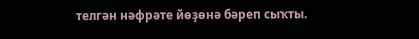телгән нәфрәте йөҙөнә бәреп сыҡты.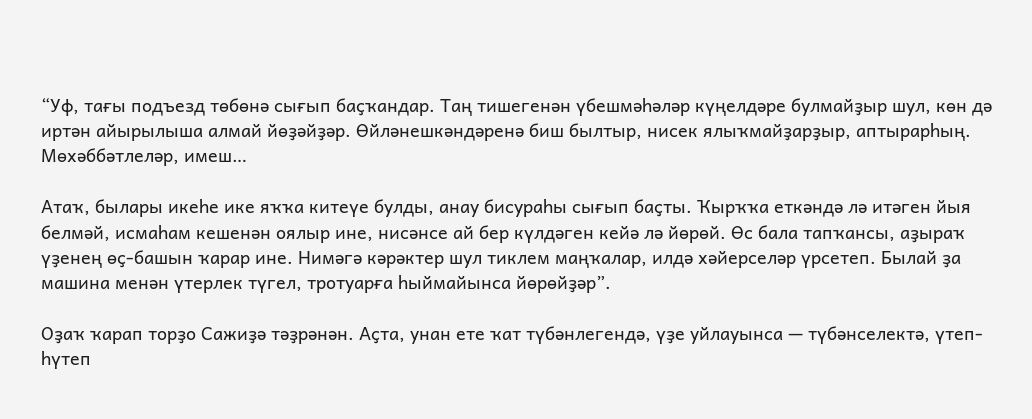“Уф, тағы подъезд төбөнә сығып баҫҡандар. Таң тишегенән үбешмәһәләр күңелдәре булмайҙыр шул, көн дә иртән айырылыша алмай йөҙәйҙәр. Өйләнешкәндәренә биш былтыр, нисек ялыҡмайҙарҙыр, аптырарһың. Мөхәббәтлеләр, имеш…

Атаҡ, былары икеһе ике яҡҡа китеүе булды, анау бисураһы сығып баҫты. Ҡырҡҡа еткәндә лә итәген йыя белмәй, исмаһам кешенән оялыр ине, нисәнсе ай бер күлдәген кейә лә йөрөй. Өс бала тапҡансы, аҙыраҡ үҙенең өҫ-башын ҡарар ине. Нимәгә кәрәктер шул тиклем маңҡалар, илдә хәйерселәр үрсетеп. Былай ҙа машина менән үтерлек түгел, тротуарға һыймайынса йөрөйҙәр”.

Оҙаҡ ҡарап торҙо Сажиҙә тәҙрәнән. Аҫта, унан ете ҡат түбәнлегендә, үҙе уйлауынса — түбәнселектә, үтеп-һүтеп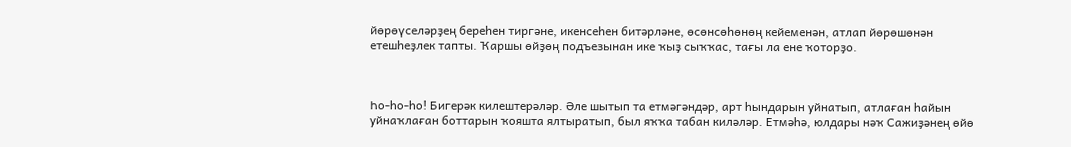йөрөүселәрҙең береһен тиргәне, икенсеһен битәрләне, өсөнсөһөнөң кейеменән, атлап йөрөшөнән етешһеҙлек тапты. Ҡаршы өйҙөң подъезынан ике ҡыҙ сыҡҡас, тағы ла ене ҡоторҙо.



Һо-һо-һо! Бигерәк килештерәләр. Әле шытып та етмәгәндәр, арт һындарын уйнатып, атлаған һайын уйнаҡлаған боттарын ҡояшта ялтыратып, был яҡҡа табан киләләр. Етмәһә, юлдары нәҡ Сажиҙәнең өйө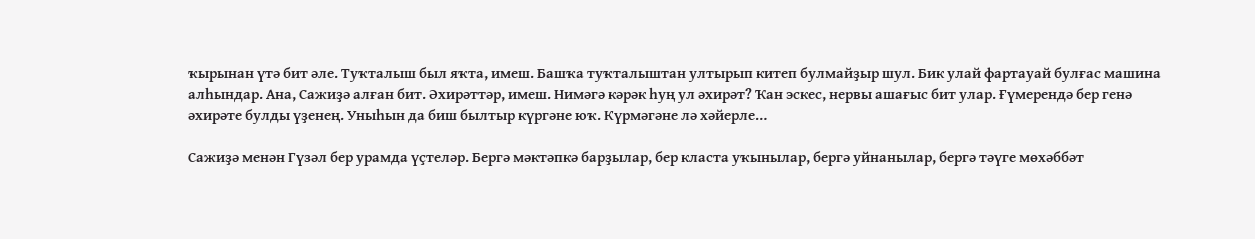ҡырынан үтә бит әле. Туҡталыш был яҡта, имеш. Башҡа туҡталыштан ултырып китеп булмайҙыр шул. Бик улай фартауай булғас машина алһындар. Ана, Сажиҙә алған бит. Әхирәттәр, имеш. Нимәгә кәрәк һуң ул әхирәт? Ҡан эскес, нервы ашағыс бит улар. Ғүмерендә бер генә әхирәте булды үҙенең. Уныһын да биш былтыр күргәне юҡ. Күрмәгәне лә хәйерле…

Сажиҙә менән Гүзәл бер урамда үҫтеләр. Бергә мәктәпкә барҙылар, бер класта уҡынылар, бергә уйнанылар, бергә тәүге мөхәббәт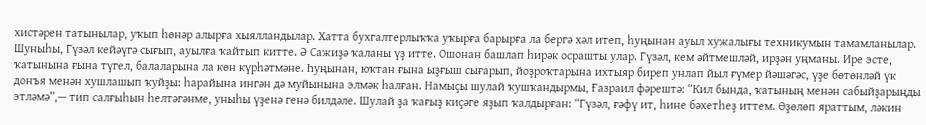хистәрен татынылар, уҡып һөнәр алырға хыялландылар. Хатта бухгалтерлыҡҡа уҡырға барырға ла бергә хәл итеп, һуңынан ауыл хужалығы техникумын тамамланылар. Шуныһы, Гүзәл кейәүгә сығып, ауылға ҡайтып китте. Ә Сажиҙә ҡаланы үҙ итте. Ошонан башлап һирәк осрашты улар. Гүзәл, кем әйтмешләй, ирҙән уңманы. Ире эсте, ҡатынына ғына түгел, балаларына ла көн күрһәтмәне. Һуңынан, юҡтан ғына ыҙғыш сығарып, йоҙроҡтарына ихтыяр биреп унлап йыл ғүмер йәшәгәс, үҙе бөтөнләй үк донъя менән хушлашып ҡуйҙы: һарайына ингән дә муйынына элмәк һалған. Намыҫы шулай ҡушҡандырмы, Ғазраил фәрештә: “Кил бында, ҡатының менән сабыйҙарыңды этләмә”,— тип салғыһын һелтәгәнме, уныһы үҙенә генә билдәле. Шулай ҙа ҡағыҙ киҫәге яҙып ҡалдырған: “Гүзәл, ғәфү ит, һине бәхетһеҙ иттем. Өҙөлөп яраттым, ләкин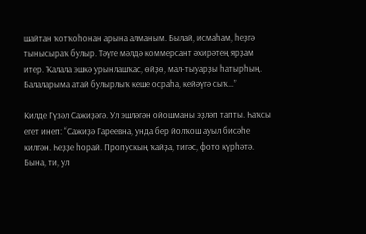шайтан ҡотҡоһонан арына алманым. Былай, исмаһам, һеҙгә тынысыраҡ булыр. Тәүге мәлдә коммерсант әхирәтең ярҙам итер. Ҡалала эшкә урынлашҡас, өйҙө, мал-тыуарҙы һатырһың. Балаларыма атай булырлыҡ кеше осраһа, кейәүгә сыҡ…”

Килде Гүзәл Сажиҙәгә. Ул эшләгән ойошманы эҙләп тапты. Һаҡсы егет инеп: “Сажиҙә Гареевна, унда бер йолҡош ауыл бисәһе килгән. Һеҙҙе һорай. Пропускың ҡайҙа, тигәс, фото күрһәтә. Бына, ти, ул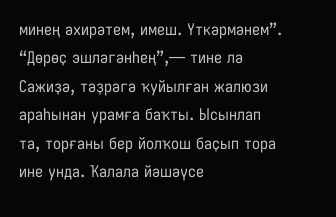минең әхирәтем, имеш. Үткәрмәнем”. “Дөрөҫ эшләгәнһең”,— тине лә Сажиҙә, тәҙрәгә ҡуйылған жалюзи араһынан урамға баҡты. Ысынлап та, торғаны бер йолҡош баҫып тора ине унда. Ҡалала йәшәүсе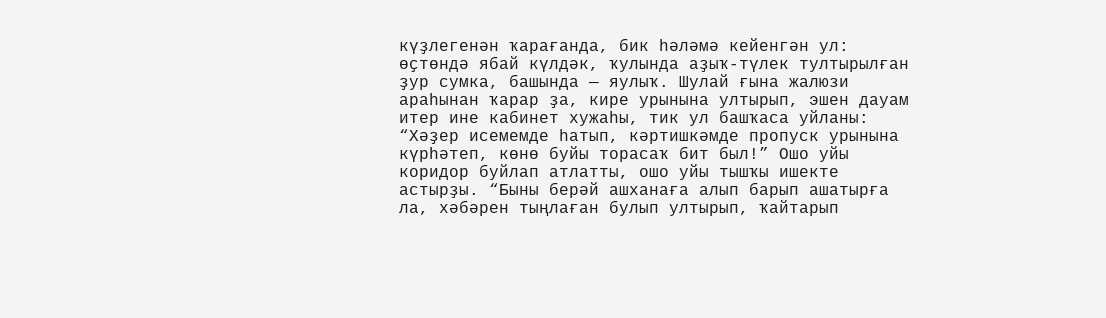күҙлегенән ҡарағанда, бик һәләмә кейенгән ул: өҫтөндә ябай күлдәк, ҡулында аҙыҡ-түлек тултырылған ҙур сумка, башында — яулыҡ. Шулай ғына жалюзи араһынан ҡарар ҙа, кире урынына ултырып, эшен дауам итер ине кабинет хужаһы, тик ул башҡаса уйланы: “Хәҙер исемемде һатып, кәртишкәмде пропуск урынына күрһәтеп, көнө буйы торасаҡ бит был!” Ошо уйы коридор буйлап атлатты, ошо уйы тышҡы ишекте астырҙы. “Быны берәй ашханаға алып барып ашатырға ла, хәбәрен тыңлаған булып ултырып, ҡайтарып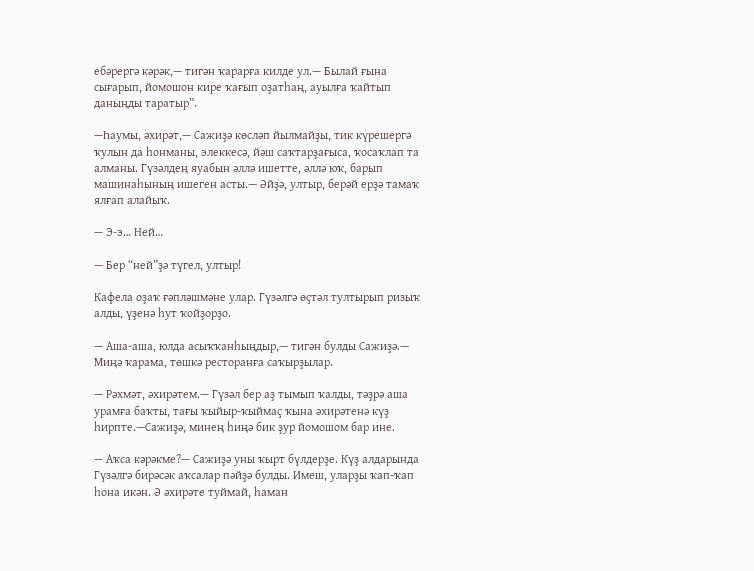ебәрергә кәрәк,— тигән ҡарарға килде ул.— Былай ғына сығарып, йомошон кире ҡағып оҙатһаң, ауылға ҡайтып даныңды таратыр”.

—Һаумы, әхирәт,— Сажиҙә көсләп йылмайҙы, тик күрешергә ҡулын да һонманы, элеккесә, йәш саҡтарҙағыса, ҡосаҡлап та алманы. Гүзәлдең яуабын әллә ишетте, әллә юҡ, барып машинаһының ишеген асты.— Әйҙә, ултыр, берәй ерҙә тамаҡ ялғап алайыҡ.

— Э-э… Ней…

— Бер “ней”ҙә түгел, ултыр!

Кафела оҙаҡ ғәпләшмәне улар. Гүзәлгә өҫтәл тултырып ризыҡ алды, үҙенә һут ҡойҙорҙо.

— Аша-аша, юлда асыҡҡанһыңдыр,— тигән булды Сажиҙә.— Миңә ҡарама, төшкә ресторанға саҡырҙылар.

— Рәхмәт, әхирәтем.— Гүзәл бер аҙ тымып ҡалды, тәҙрә аша урамға баҡты, тағы ҡыйыр-ҡыймаҫ ҡына әхирәтенә күҙ һирпте.—Сажиҙә, минең һиңә бик ҙур йомошом бар ине.

— Аҡса кәрәкме?— Сажиҙә уны ҡырт бүлдерҙе. Күҙ алдарында Гүзәлгә бирәсәк аҡсалар пәйҙә булды. Имеш, уларҙы ҡап-ҡап һона икән. Ә әхирәте туймай, һаман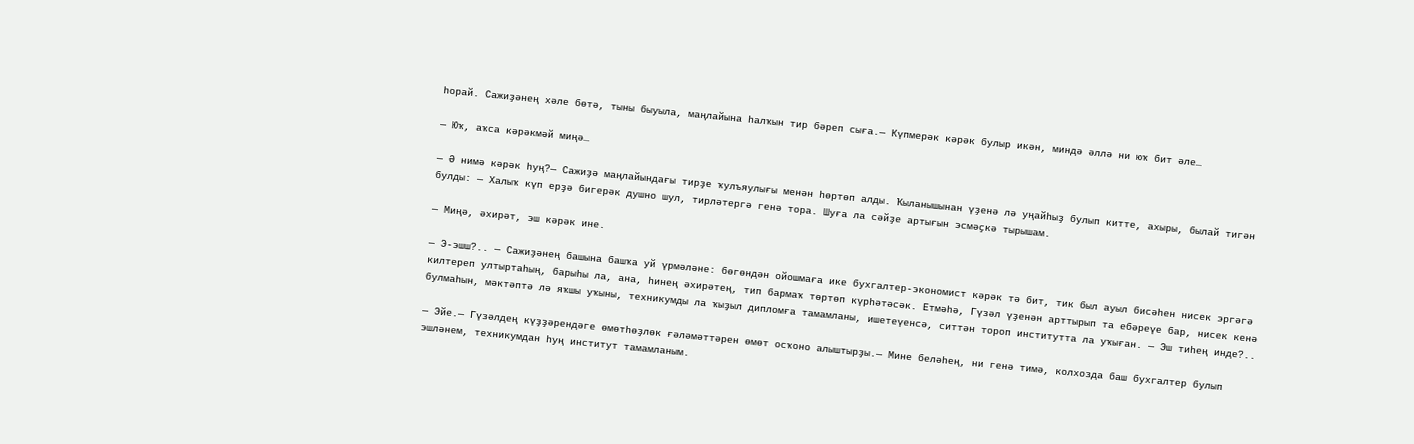һорай. Сажиҙәнең хәле бөтә, тыны быуыла, маңлайына һалҡын тир бәреп сыға.— Күпмерәк кәрәк булыр икән, миндә әллә ни юҡ бит әле…

— Юҡ, аҡса кәрәкмәй миңә…

— Ә нимә кәрәк һуң?— Сажиҙә маңлайындағы тирҙе ҡулъяулығы менән һөртөп алды. Ҡыланышынан үҙенә лә уңайһыҙ булып китте, ахыры, былай тигән булды: — Халыҡ күп ерҙә бигерәк душно шул, тирләтергә генә тора. Шуға ла сәйҙе артығын эсмәҫкә тырышам.

— Миңә, әхирәт, эш кәрәк ине.

— Э-эшш?.. — Сажиҙәнең башына башҡа уй үрмәләне: бөгөндән ойошмаға ике бухгалтер-экономист кәрәк тә бит, тик был ауыл бисәһен нисек эргәгә килтереп ултыртаһың, барыһы ла, ана, һинең әхирәтең, тип бармаҡ төртөп күрһәтәсәк. Етмәһә, Гүзәл үҙенән арттырып та ебәреүе бар, нисек кенә булмаһын, мәктәптә лә яҡшы уҡыны, техникумды ла ҡыҙыл дипломға тамамланы, ишетеүенсә, ситтән тороп институтта ла уҡыған. — Эш тиһең инде?..

— Эйе.— Гүзәлдең күҙҙәрендәге өмөтһөҙлөк ғәләмәттәрен өмөт осҡоно алыштырҙы.— Мине беләһең, ни генә тимә, колхозда баш бухгалтер булып эшләнем, техникумдан һуң институт тамамланым.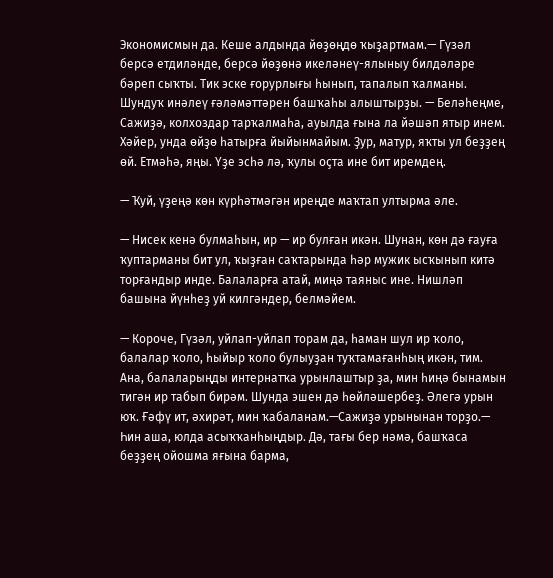Экономисмын да. Кеше алдында йөҙөңдө ҡыҙартмам.— Гүзәл берсә етдиләнде, берсә йөҙөнә икеләнеү-ялыныу билдәләре бәреп сыҡты. Тик эске ғорурлығы һынып, тапалып ҡалманы. Шундуҡ инәлеү ғәләмәттәрен башҡаһы алыштырҙы. — Беләһеңме, Сажиҙә, колхоздар тарҡалмаһа, ауылда ғына ла йәшәп ятыр инем. Хәйер, унда өйҙө һатырға йыйынмайым. Ҙур, матур, яҡты ул беҙҙең өй. Етмәһә, яңы. Үҙе эсһә лә, ҡулы оҫта ине бит иремдең.

— Ҡуй, үҙеңә көн күрһәтмәгән иреңде маҡтап ултырма әле.

— Нисек кенә булмаһын, ир — ир булған икән. Шунан, көн дә ғауға ҡуптарманы бит ул, ҡыҙған саҡтарында һәр мужик ысҡынып китә торғандыр инде. Балаларға атай, миңә таяныс ине. Нишләп башына йүнһеҙ уй килгәндер, белмәйем.

— Короче, Гүзәл, уйлап-уйлап торам да, һаман шул ир ҡоло, балалар ҡоло, һыйыр ҡоло булыуҙан туҡтамағанһың икән, тим. Ана, балаларыңды интернатҡа урынлаштыр ҙа, мин һиңә бынамын тигән ир табып бирәм. Шунда эшен дә һөйләшербеҙ. Әлегә урын юҡ. Ғәфү ит, әхирәт, мин ҡабаланам.—Сажиҙә урынынан торҙо.— Һин аша, юлда асыҡҡанһыңдыр. Дә, тағы бер нәмә, башҡаса беҙҙең ойошма яғына барма,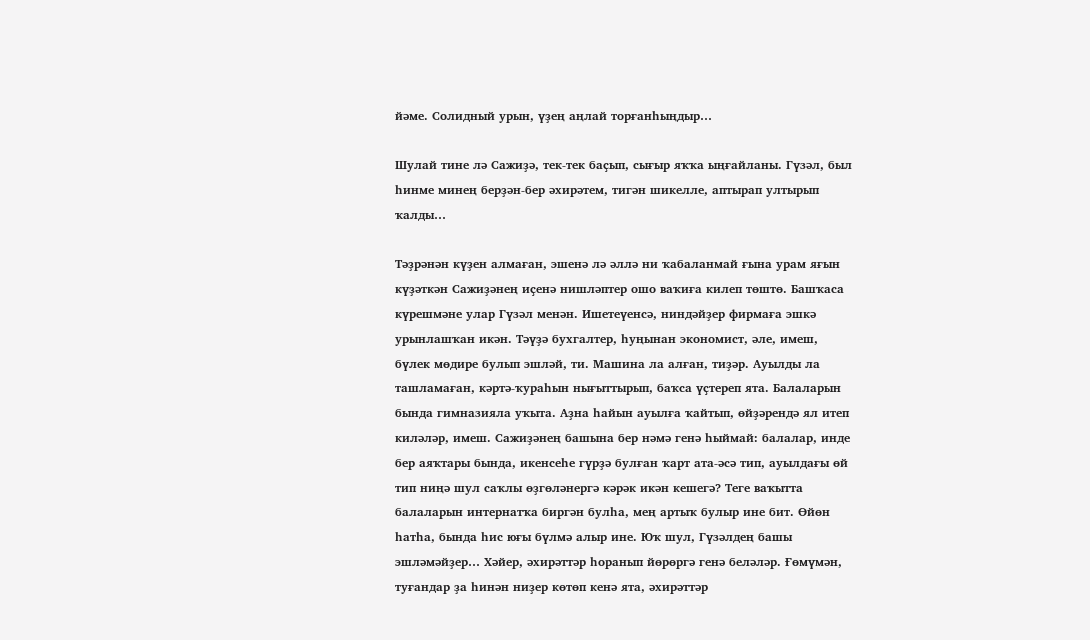йәме. Солидный урын, үҙең аңлай торғанһыңдыр…

Шулай тине лә Сажиҙә, тек-тек баҫып, сығыр яҡҡа ыңғайланы. Гүзәл, был һинме минең берҙән-бер әхирәтем, тигән шикелле, аптырап ултырып ҡалды…

Тәҙрәнән күҙен алмаған, эшенә лә әллә ни ҡабаланмай ғына урам яғын күҙәткән Сажиҙәнең иҫенә нишләптер ошо ваҡиға килеп төштө. Башҡаса күрешмәне улар Гүзәл менән. Ишетеүенсә, ниндәйҙер фирмаға эшкә урынлашҡан икән. Тәүҙә бухгалтер, һуңынан экономист, әле, имеш, бүлек мөдире булып эшләй, ти. Машина ла алған, тиҙәр. Ауылды ла ташламаған, кәртә-ҡураһын нығыттырып, баҡса үҫтереп ята. Балаларын бында гимназияла уҡыта. Аҙна һайын ауылға ҡайтып, өйҙәрендә ял итеп киләләр, имеш. Сажиҙәнең башына бер нәмә генә һыймай: балалар, инде бер аяҡтары бында, икенсеһе гүрҙә булған ҡарт ата-әсә тип, ауылдағы өй тип ниңә шул саҡлы өҙгөләнергә кәрәк икән кешегә? Теге ваҡытта балаларын интернатҡа биргән булһа, мең артыҡ булыр ине бит. Өйөн һатһа, бында һис юғы бүлмә алыр ине. Юҡ шул, Гүзәлдең башы эшләмәйҙер… Хәйер, әхирәттәр һоранып йөрөргә генә беләләр. Ғөмүмән, туғандар ҙа һинән ниҙер көтөп кенә ята, әхирәттәр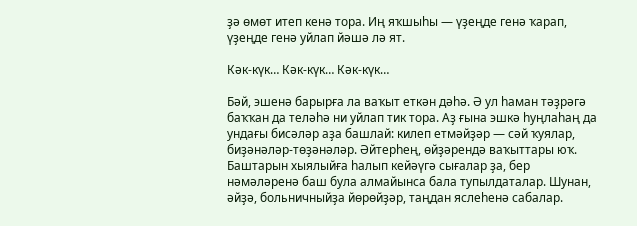ҙә өмөт итеп кенә тора. Иң яҡшыһы — үҙеңде генә ҡарап, үҙеңде генә уйлап йәшә лә ят.

Кәк-күк… Кәк-күк… Кәк-күк…

Бәй, эшенә барырға ла ваҡыт еткән дәһә. Ә ул һаман тәҙрәгә баҡҡан да теләһә ни уйлап тик тора. Аҙ ғына эшкә һуңлаһаң да ундағы бисәләр аҙа башлай: килеп етмәйҙәр — сәй ҡуялар, биҙәнәләр-төҙәнәләр. Әйтерһең, өйҙәрендә ваҡыттары юҡ. Баштарын хыялыйға һалып кейәүгә сығалар ҙа, бер нәмәләренә баш була алмайынса бала тупылдаталар. Шунан, әйҙә, больничныйҙа йөрөйҙәр, таңдан яслеһенә сабалар.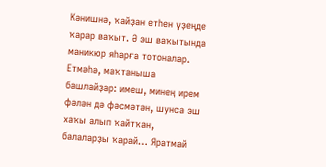Кәнишнә, ҡайҙан етһен үҙеңде ҡарар ваҡыт. Ә эш ваҡытында маникюр яһарға тотоналар. Етмәһә, маҡтаныша башлайҙар: имеш, минең ирем фәлән дә фәсмәтән, шунса эш хаҡы алып ҡайтҡан, балаларҙы ҡарай… Яратмай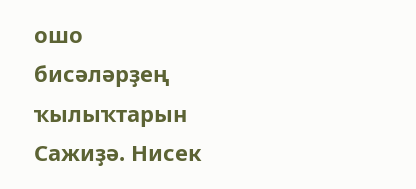ошо бисәләрҙең ҡылыҡтарын Сажиҙә. Нисек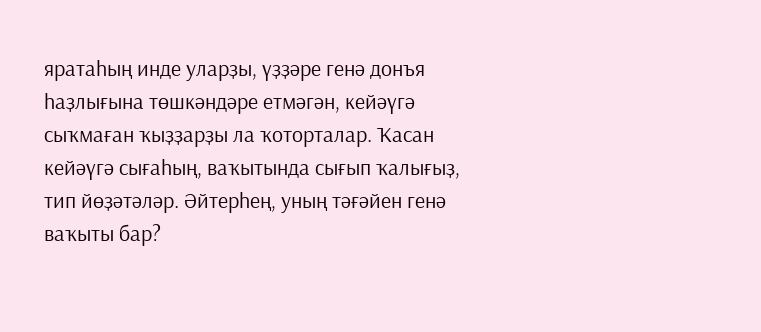яратаһың инде уларҙы, үҙҙәре генә донъя һаҙлығына төшкәндәре етмәгән, кейәүгә сыҡмаған ҡыҙҙарҙы ла ҡоторталар. Ҡасан кейәүгә сығаһың, ваҡытында сығып ҡалығыҙ, тип йөҙәтәләр. Әйтерһең, уның тәғәйен генә ваҡыты бар?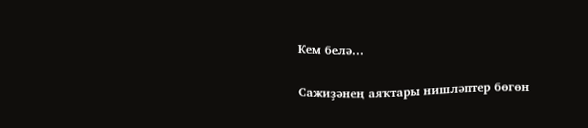Кем белә…

Сажиҙәнең аяҡтары нишләптер бөгөн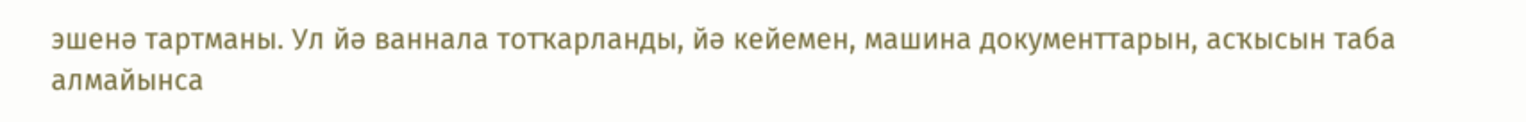эшенә тартманы. Ул йә ваннала тотҡарланды, йә кейемен, машина документтарын, асҡысын таба алмайынса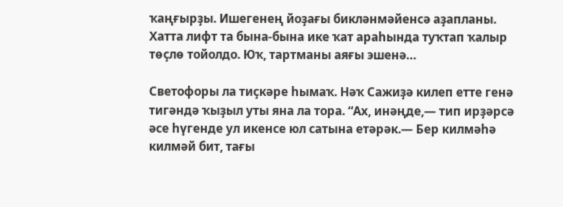ҡаңғырҙы. Ишегенең йоҙағы бикләнмәйенсә аҙапланы. Хатта лифт та бына-бына ике ҡат араһында туҡтап ҡалыр төҫлө тойолдо. Юҡ, тартманы аяғы эшенә…

Светофоры ла тиҫкәре һымаҡ. Нәҡ Сажиҙә килеп етте генә тигәндә ҡыҙыл уты яна ла тора. “Ах, инәңде,— тип ирҙәрсә әсе һүгенде ул икенсе юл сатына етәрәк.— Бер килмәһә килмәй бит, тағы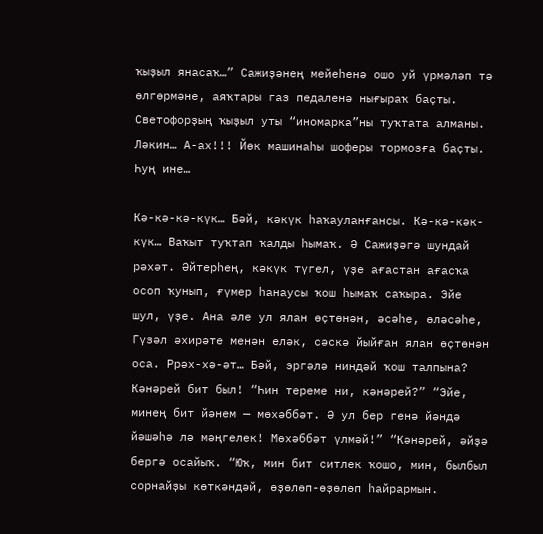ҡыҙыл янасаҡ…” Сажиҙәнең мейеһенә ошо уй үрмәләп тә өлгөрмәне, аяҡтары газ педаленә нығыраҡ баҫты. Светофорҙың ҡыҙыл уты “иномарка”ны туҡтата алманы. Ләкин… А-ах!!! Йөк машинаһы шоферы тормозға баҫты. Һуң ине…

Кә-кә-кә-күк… Бәй, кәкүк һаҡауланғансы. Кә-кә-кәк-күк… Ваҡыт туҡтап ҡалды һымаҡ. Ә Сажиҙәгә шундай рәхәт. Әйтерһең, кәкүк түгел, үҙе ағастан ағасҡа осоп ҡунып, ғүмер һанаусы ҡош һымаҡ саҡыра. Эйе шул, үҙе. Ана әле ул ялан өҫтөнән, әсәһе, өләсәһе, Гүзәл әхирәте менән еләк, сәскә йыйған ялан өҫтөнән оса. Ррәх-хә-әт… Бәй, эргәлә ниндәй ҡош талпына? Кәнәрей бит был! “Һин тереме ни, кәнәрей?” “Эйе, минең бит йәнем — мөхәббәт. Ә ул бер генә йәндә йәшәһә лә мәңгелек! Мөхәббәт үлмәй!” “Кәнәрей, әйҙә бергә осайыҡ. “Юҡ, мин бит ситлек ҡошо, мин, былбыл сорнайҙы көткәндәй, өҙөлөп-өҙөлөп һайрармын.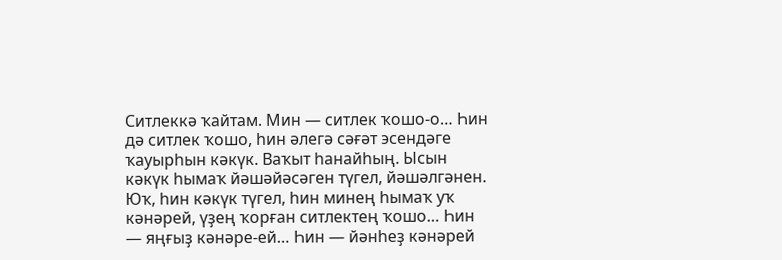Ситлеккә ҡайтам. Мин — ситлек ҡошо-о… Һин дә ситлек ҡошо, һин әлегә сәғәт эсендәге ҡауырһын кәкүк. Ваҡыт һанайһың. Ысын кәкүк һымаҡ йәшәйәсәген түгел, йәшәлгәнен. Юҡ, һин кәкүк түгел, һин минең һымаҡ уҡ кәнәрей, үҙең ҡорған ситлектең ҡошо… Һин — яңғыҙ кәнәре-ей… Һин — йәнһеҙ кәнәрей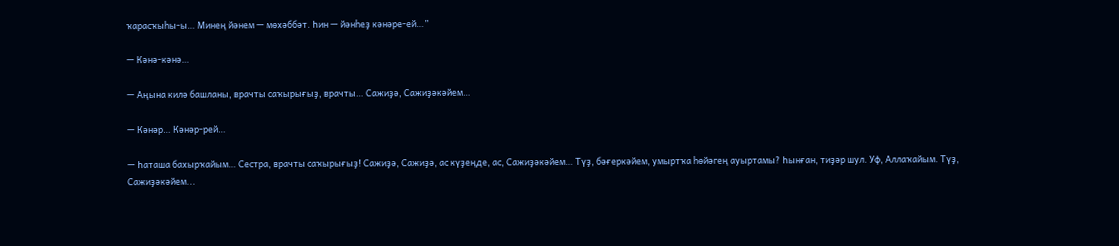ҡарасҡыһы-ы… Минең йәнем — мөхәббәт. Һин — йәнһеҙ кәнәре-ей…”

— Кәнә-кәнә…

— Аңына килә башланы, врачты саҡырығыҙ, врачты… Сажиҙә, Сажиҙәкәйем…

— Кәнәр… Кәнәр-рей…

— Һаташа бахырҡайым… Сестра, врачты саҡырығыҙ! Сажиҙә, Сажиҙә, ас күҙеңде, ас, Сажиҙәкәйем… Түҙ, бәғеркәйем, умыртҡа һөйәгең ауыртамы? Һынған, тиҙәр шул. Уф, Аллаҡайым. Түҙ, Сажиҙәкәйем...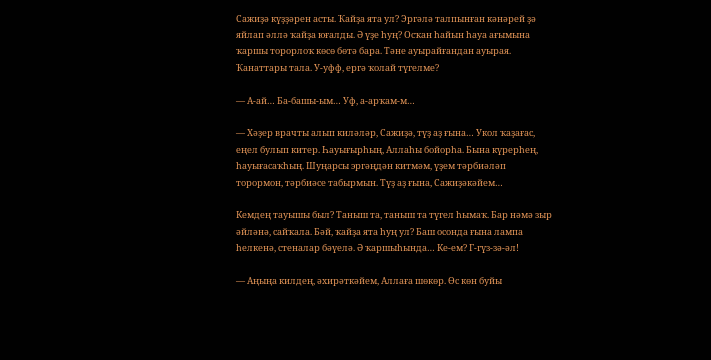Сажиҙә күҙҙәрен асты. Ҡайҙа ята ул? Эргәлә талпынған кәнәрей ҙә яйлап әллә ҡайҙа юғалды. Ә үҙе һуң? Осҡан һайын һауа ағымына ҡаршы торорлоҡ көсө бөтә бара. Тәне ауырайғандан ауырая. Ҡанаттары тала. У-уфф, ергә ҡолай түгелме?

— А-ай… Ба-башы-ым… Уф, а-арҡам-м…

— Хәҙер врачты алып киләләр, Сажиҙә, түҙ аҙ ғына… Укол ҡаҙағас, еңел булып китер. Һауығырһың, Аллаһы бойорһа. Бына күрерһең, һауығасаҡһың. Шуңарсы эргәңдән китмәм, үҙем тәрбиәләп торормон, тәрбиәсе табырмын. Түҙ аҙ ғына, Сажиҙәкәйем…

Кемдең тауышы был? Таныш та, таныш та түгел һымаҡ. Бар нәмә зыр әйләнә, сайҡала. Бәй, ҡайҙа ята һуң ул? Баш осонда ғына лампа һелкенә, стеналар бәүелә. Ә ҡаршыһында… Ке-ем? Г-гүз-зә-әл!

— Аңыңа килдең, әхирәткәйем, Аллаға шөкөр. Өс көн буйы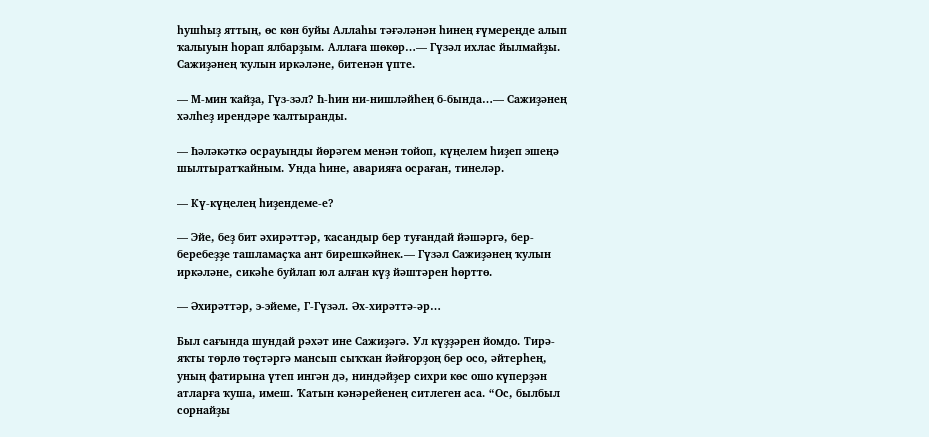һушһыҙ яттың, өс көн буйы Аллаһы тәғәләнән һинең ғүмереңде алып ҡалыуын һорап ялбарҙым. Аллаға шөкөр…— Гүзәл ихлас йылмайҙы. Сажиҙәнең ҡулын иркәләне, битенән үпте.

— М-мин ҡайҙа, Гүз-зәл? Һ-һин ни-нишләйһең б-бында…— Сажиҙәнең хәлһеҙ ирендәре ҡалтыранды.

— Һәләкәткә осрауыңды йөрәгем менән тойоп, күңелем һиҙеп эшеңә шылтыратҡайным. Унда һине, аварияға осраған, тинеләр.

— Кү-күңелең һиҙендеме-е?

— Эйе, беҙ бит әхирәттәр, ҡасандыр бер туғандай йәшәргә, бер-беребеҙҙе ташламаҫҡа ант бирешкәйнек.— Гүзәл Сажиҙәнең ҡулын иркәләне, сикәһе буйлап юл алған күҙ йәштәрен һөрттө.

— Әхирәттәр, э-эйеме, Г-Гүзәл. Әх-хирәттә-әр…

Был сағында шундай рәхәт ине Сажиҙәгә. Ул күҙҙәрен йомдо. Тирә-яҡты төрлө төҫтәргә мансып сыҡҡан йәйғорҙоң бер осо, әйтерһең, уның фатирына үтеп ингән дә, ниндәйҙер сихри көс ошо күперҙән атларға ҡуша, имеш. Ҡатын кәнәрейенең ситлеген аса. “Ос, былбыл сорнайҙы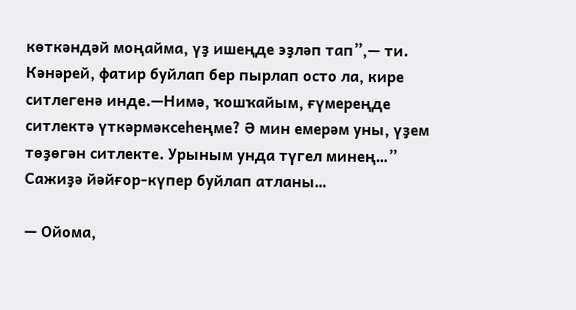көткәндәй моңайма, үҙ ишеңде эҙләп тап”,— ти. Кәнәрей, фатир буйлап бер пырлап осто ла, кире ситлегенә инде.—Нимә, ҡошҡайым, ғүмереңде ситлектә үткәрмәксеһеңме? Ә мин емерәм уны, үҙем төҙөгән ситлекте. Урыным унда түгел минең…” Сажиҙә йәйғор-күпер буйлап атланы…

— Ойома,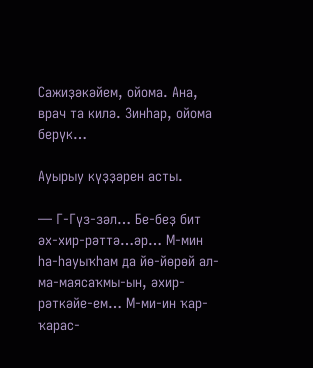Сажиҙәкәйем, ойома. Ана, врач та килә. Зинһар, ойома берүк…

Ауырыу күҙҙәрен асты.

— Г-Гүз-зәл… Бе-беҙ бит әх-хир-рәттә…әр… М-мин һа-һауыҡһам да йө-йөрөй ал-ма-маясаҡмы-ын, әхир-рәткәйе-ем… М-ми-ин ҡар-ҡарас-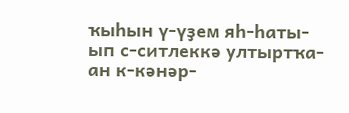ҡыһын ү-үҙем яһ-һаты-ып с-ситлеккә ултыртҡа-ан к-кәнәр-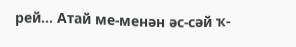рей… Атай ме-менән әс-сәй ҡ-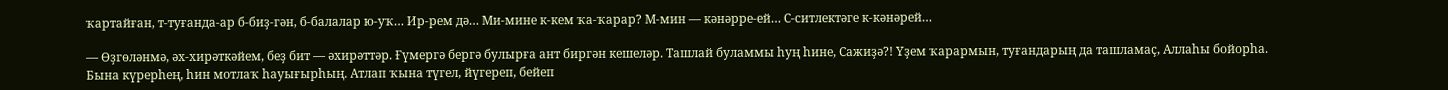ҡартайған, т-туғанда-ар б-биҙ-гән, б-балалар ю-уҡ… Ир-рем дә… Ми-мине к-кем ҡа-ҡарар? М-мин — кәнәрре-ей… С-ситлектәге к-кәнәрей…

— Өҙгөләнмә, әх-хирәткәйем, беҙ бит — әхирәттәр. Ғүмергә бергә булырға ант биргән кешеләр. Ташлай буламмы һуң һине, Сажиҙә?! Үҙем ҡарармын, туғандарың да ташламаҫ, Аллаһы бойорһа. Бына күрерһең, һин мотлаҡ һауығырһың. Атлап ҡына түгел, йүгереп, бейеп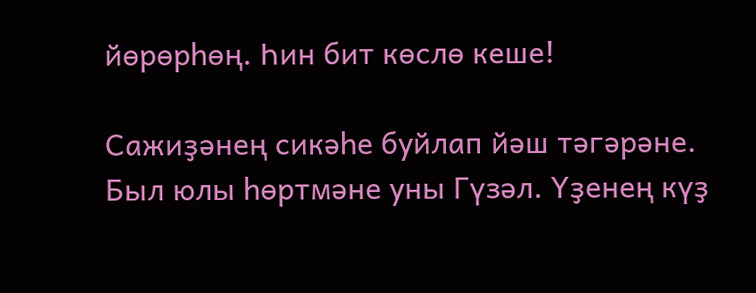йөрөрһөң. Һин бит көслө кеше!

Сажиҙәнең сикәһе буйлап йәш тәгәрәне. Был юлы һөртмәне уны Гүзәл. Үҙенең күҙ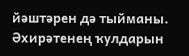йәштәрен дә тыйманы. Әхирәтенең ҡулдарын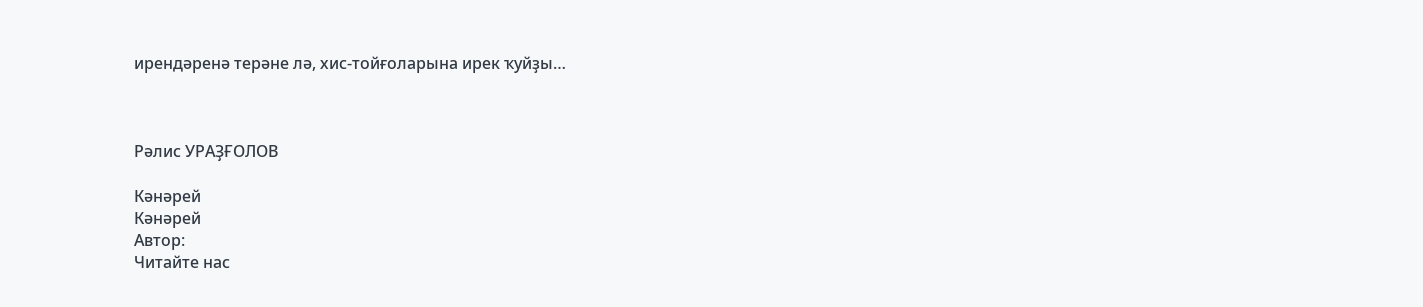ирендәренә терәне лә, хис-тойғоларына ирек ҡуйҙы…



Рәлис УРАҘҒОЛОВ

Кәнәрей
Кәнәрей
Автор:
Читайте нас